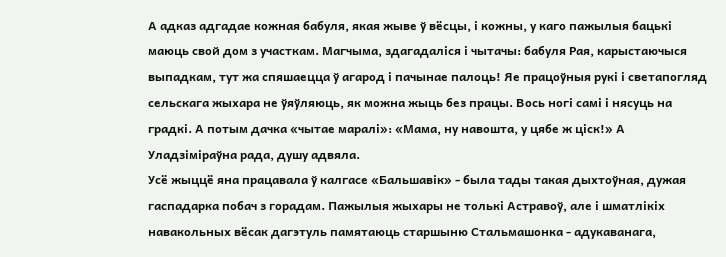А адказ адгадае кожная бабуля, якая жыве ў вёсцы, і кожны, у каго пажылыя бацькі маюць свой дом з участкам. Магчыма, здагадаліся і чытачы: бабуля Рая, карыстаючыся выпадкам, тут жа спяшаецца ў агарод і пачынае палоць! Яе працоўныя рукі і светапогляд сельскага жыхара не ўяўляюць, як можна жыць без працы. Вось ногі самі і нясуць на градкі. А потым дачка «чытае маралі»: «Мама, ну навошта, у цябе ж ціск!» А Уладзіміраўна рада, душу адвяла.
Усё жыццё яна працавала ў калгасе «Бальшавік» - была тады такая дыхтоўная, дужая гаспадарка побач з горадам. Пажылыя жыхары не толькі Астравоў, але і шматлікіх навакольных вёсак дагэтуль памятаюць старшыню Стальмашонка - адукаванага,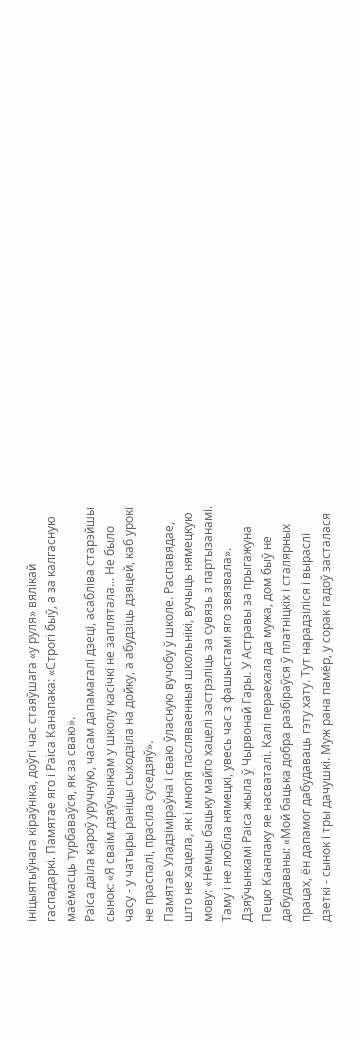ініцыятыўнага кіраўніка, доўгі час стаяўшага «у руля» вялікай гаспадаркі. Памятае яго і Раіса Канапака: «Строгі быў, а за калгасную маёмасць турбаваўся, як за сваю».
Раіса даіла кароў уручную, часам дапамагалі дзеці, асабліва старэйшы сынок: «Я сваім дзяўчынкам у школу касічкі не заплятала... Не было часу - у чатыры раніцы сыходзіла на дойку, а абудзіць дзяцей, каб урокі не праспалі, прасіла суседзяў».
Памятае Уладзіміраўна і сваю ўласную вучобу ў школе. Распавядае, што не хацела, як і многія пасляваенныя школьнікі, вучыць нямецкую мову: «Немцы бацьку майго хацелі застрэліць за сувязь з партызанамі. Таму і не любіла нямецкі, увесь час з фашыстамі яго звязвала».
Дзяўчынкамі Раіса жыла ў Чырвонай Гары. У Астравы за прыгажуна Пецю Канапаку яе насваталі. Калі пераехала да мужа, дом быў не дабудаваны: «Мой бацька добра разбіраўся ў платніцкіх і сталярных працах, ён дапамог дабудаваць гэту хату. Тут нарадзіліся і выраслі дзеткі - сынок і тры дачушкі. Муж рана памёр, у сорак гадоў засталася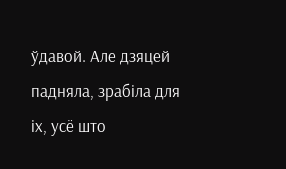ўдавой. Але дзяцей падняла, зрабіла для іх, усё што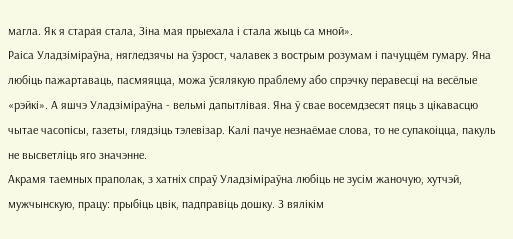магла. Як я старая стала, Зіна мая прыехала і стала жыць са мной».
Раіса Уладзіміраўна, нягледзячы на ўзрост, чалавек з вострым розумам і пачуццём гумару. Яна любіць пажартаваць, пасмяяцца, можа ўсялякую праблему або спрэчку перавесці на весёлые «рэйкі». А яшчэ Уладзіміраўна - вельмі дапытлівая. Яна ў свае восемдзесят пяць з цікавасцю чытае часопісы, газеты, глядзіць тэлевізар. Калі пачуе незнаёмае слова, то не супакоіцца, пакуль не высветліць яго значэнне.
Акрамя таемных праполак, з хатніх спраў Уладзіміраўна любіць не зусім жаночую, хутчэй, мужчынскую, працу: прыбіць цвiк, падправіць дошку. З вялікім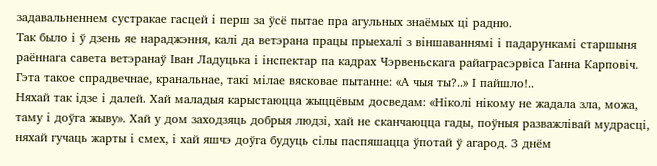задавальненнем сустракае гасцей і перш за ўсё пытае пра агульных знаёмых ці радню.
Так было і ў дзень яе нараджэння, калі да ветэрана працы прыехалі з віншаваннямі і падарункамі старшыня раённага савета ветэранаў Іван Ладуцька і інспектар па кадрах Чэрвеньскага райаграсэрвіса Ганна Карповіч. Гэта такое спрадвечнае, кранальнае, такі мілае вясковае пытанне: «А чыя ты?..» І пайшло!..
Няхай так ідзе і далей. Хай маладыя карыстаюцца жыццёвым досведам: «Ніколі нікому не жадала зла, можа, таму і доўга жыву». Хай у дом заходзяць добрыя людзі, хай не сканчаюцца гады, поўныя разважлівай мудрасці, няхай гучаць жарты і смех, і хай яшчэ доўга будуць сілы паспяшацца ўпотай ў агарод. З днём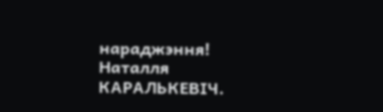нараджэння!
Наталля КАРАЛЬКЕВІЧ.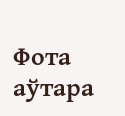Фота аўтара